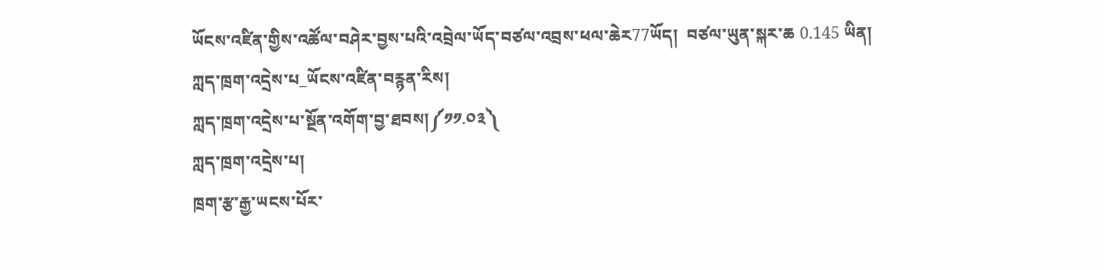ཡོངས་འཛིན་གྱིས་འཚོལ་བཤེར་བྱས་པའི་འབྲེལ་ཡོད་བཙལ་འབྲས་ཕལ་ཆེར77ཡོད།  བཙལ་ཡུན་སྐར་ཆ 0.145 ཡིན།
ཀླད་ཁྲག་འདྲེས་པ_ཡོངས་འཛིན་བརྙན་རིས།
ཀླད་ཁྲག་འདྲེས་པ་སྔོན་འགོག་བྱ་ཐབས།༼༡༡.༠༣༽
ཀླད་ཁྲག་འདྲེས་པ།
ཁྲག་རྩ་རྒྱ་ཡངས་པོར་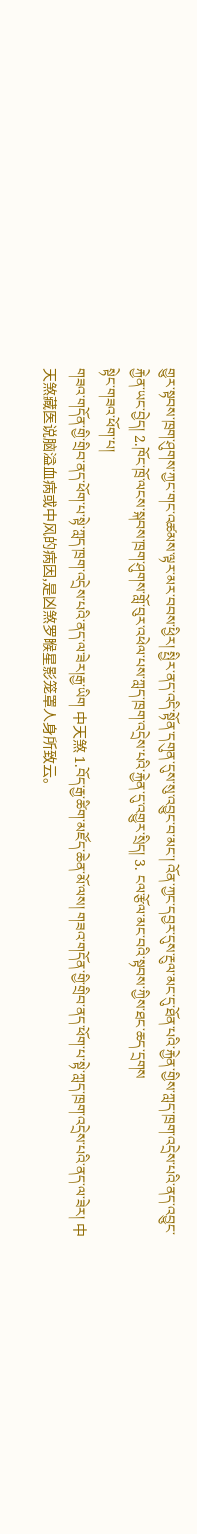གྱུར་སྟབས་ཁྲག་ཤུགས་ཀྱང་གང་འཚམས་ལྟར་མར་བབས་ཕྱིར། སྤྱིར་ནད་འདི་སྟོན་དགུན་དུས་སུ་འབྱུང་བ་མང་། འོན་ཀྱང་དབྱར་དུས་རྔུལ་མང་དུ་ཐོན་པའི་རྐྱེན་གྱིས་ཀླད་ཁྲག་འདྲེས་པའི་ནད་འབྱུང་རྐྱེན་ཡང་བྱེད། 2.ཁོང་ཁྲོ་ལངས་སྐབས་ཁྲག་ཤུགས་གློ་བུར་འཕེལ་པས་ཀླད་ཁྲག་འདྲེས་པའི་རྐྱེན་དུ་འགྱུར་སྲིད། 3. ངལ་རྩོལ་མང་བའི་སྟབས་ཀྱིས་ཐང་ཆད་དྲགས
སྟེང་གཟའ་ཕོག་པ།
གཟའ་གདོན་གྱི་གྲིབ་ནད་ཕོག་པ་སྟེ་ཀླད་ཁྲག་འདྲེས་པའི་ནད་ལ་ཟེར།རྒྱ་ཡིག 中天煞 1.བོད་རྒྱ་ཚིག་མཛོད་ཆེན་མོ་ལས། གཟའ་གདོན་གྱི་གྲིབ་ནད་ཕོག་པ་སྟེ་ཀླད་ཁྲག་འདྲེས་པའི་ནད་ལ་ཟེར། 中天煞藏医说脑溢血病或中风的病因,是凶煞罗睺星影笼罩人身所致云。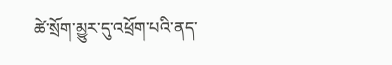ཚེ་སྲོག་མྱུར་དུ་འཕྲོག་པའི་ནད་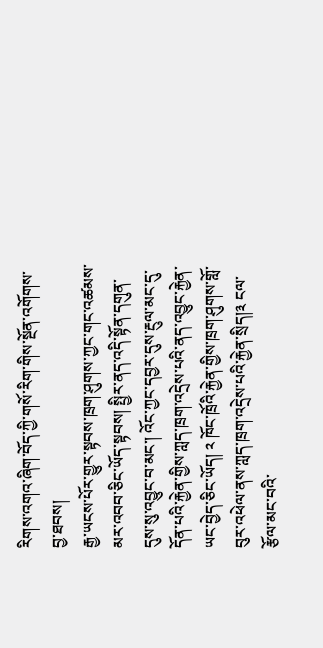རིགས་འགའ་ཞིག་བོད་ཀྱི་གསོ་རིག་གིས་སྔོན་འགོགས་བྱ་ཐབས།
རྒྱ་ཡངས་པོར་གྱུར་སྟབས་ཁྲག་ཤུགས་ཀྱང་གང་འཚམས་མར་འབབ་ཅིང་ཡོད་སྟབས། སྤྱིར་ནད་འདི་སྟོན་དགུན་དུས་སུ་འབྱུང་བ་མང་། འོང་ཀྱང་དབྱར་དུས་རྔུལ་མང་དུ་དོན་པའི་རྐྱེན་གྱིས་ཀླད་ཁྲག་འདྲེས་པའི་ནད་འབྱུང་རྐྱེན་ཡང་བྱེད་ཅིང་ཡོད། ༢ ཁོང་ཁྲོའི་རྐྱེན་གྱིས་ཁྲག་ཤུགས་གློ་བུར་འཕེལ་ནས་ཀླད་ཁྲག་འདྲེས་པའི་རྐྱེན་སྲིད།༣ ངལ་རྩོལ་མང་བའི་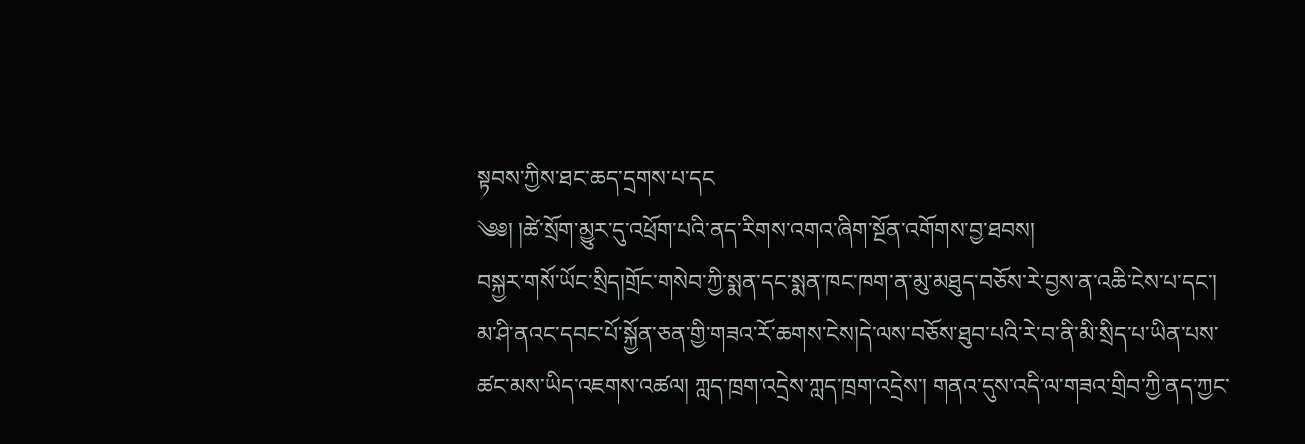སྟབས་ཀྱིས་ཐང་ཆད་དྲགས་པ་དང
༄༅། །ཚེ་སྲོག་མྱུར་དུ་འཕྲོག་པའི་ནད་རིགས་འགའ་ཞིག་སྔོན་འགོགས་བྱ་ཐབས།
བསྐྱར་གསོ་ཡོང་སྲིད།གྲོང་གསེབ་ཀྱི་སྨན་དང་སྨན་ཁང་ཁག་ན་མུ་མཐུད་བཅོས་རེ་བྱས་ན་འཆི་ངེས་པ་དང་། མ་ཤི་ནའང་དབང་པོ་སྐྱོན་ཅན་གྱི་གཟའ་རོ་ཆགས་ངེས།དེ་ལས་བཅོས་ཐུབ་པའི་རེ་བ་ནི་མི་སྲིད་པ་ཡིན་པས་ཚང་མས་ཡིད་འཇགས་འཚལ། ཀླད་ཁྲག་འདྲེས་ཀླད་ཁྲག་འདྲེས་། གནའ་དུས་འདི་ལ་གཟའ་གྲིབ་ཀྱི་ནད་ཀྱང་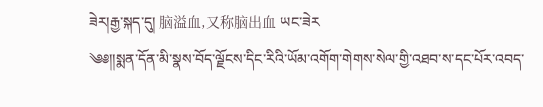ཟེར།རྒྱ་སྐད་དུ། 脑溢血,又称脑出血 ཡང་ཟེར
༄༅།།སྨན་དོན་མི་སྣས་བོད་ལྗོངས་དིང་རིའི་ཡོམ་འགོག་གེགས་སེལ་གྱི་འཐབ་ས་དང་པོར་འབད་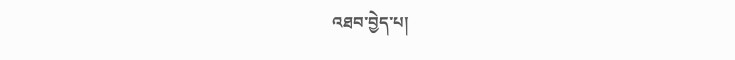འཐབ་བྱེད་པ།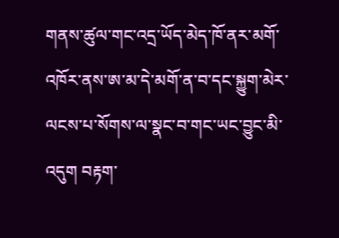གནས་ཚུལ་གང་འདྲ་ཡོད་མེད་ཁོ་ནར་མགོ་འཁོར་ནས་ཨ་མ་དེ་མགོ་ན་བ་དང་སྐྱུག་མེར་ལངས་པ་སོགས་ལ་སྣང་བ་གང་ཡང་བྱུང་མི་འདུག བརྟག་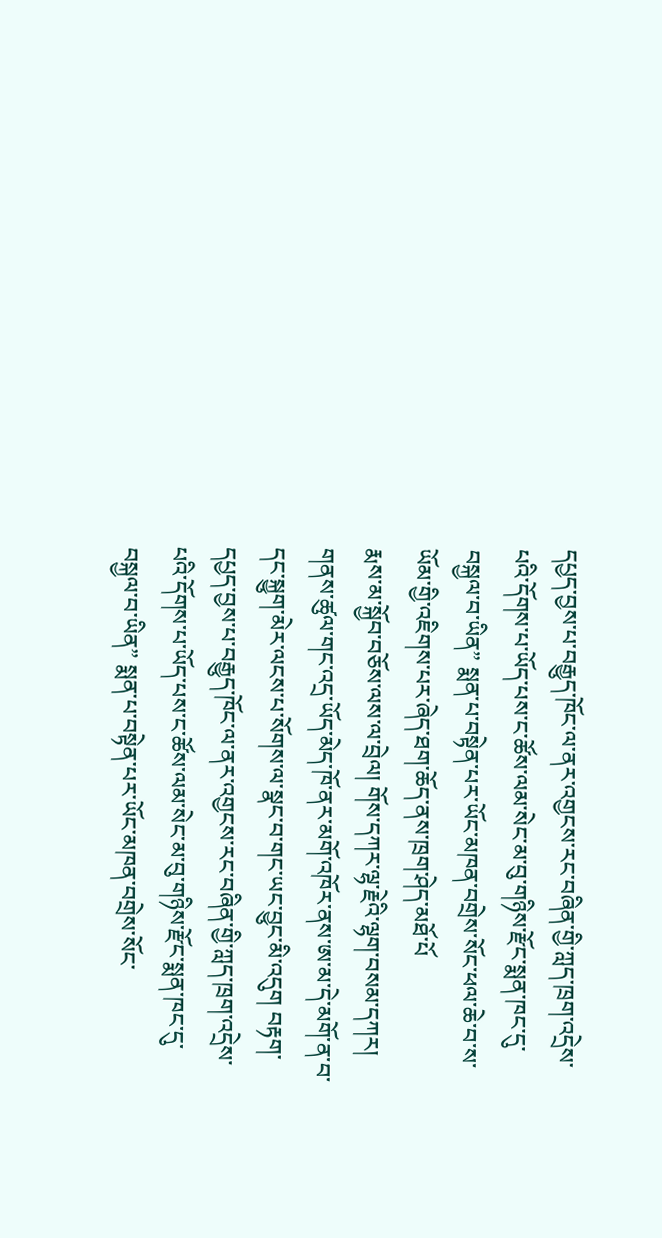དཔྱད་བྱས་པ་བརྒྱུད་ཁོང་ལ་ནར་འགྱངས་རང་བཞིན་གྱི་ཀླད་ཁྲག་འདྲེས་པའི་དོགས་པ་ཡོད་པས་ང་ཚོས་ལམ་སེང་མ་བུ་གཉིས་རྫོང་སྨན་ཁང་དུ་བསྐྱལ་བ་ཡིན” སྨན་པ་བསྟེན་པར་ཡོང་མཁན་བགྲེས་སོང་ཕལ་ཆེ་བ་ས་ཡོམ་གྱི་འཇིགས་པར་ཞེད་ཐག་ཆོད་ནས་ཁྲག་ཤེད་མཐོ་པོ
རྨས་མ་སྐྱོབ་བཅོས་ལས་ལ་བྲེལ། གོས་དཀར་ལྷ་རྗེའི་ལྷག་བསམ་དཀར།
གནས་ཚུལ་གང་འདྲ་ཡོད་མེད་ཁོ་ནར་མགོ་འཁོར་ནས་ཨ་མ་དེ་མགོ་ན་བ་དང་སྐྱུག་མེར་ལངས་པ་སོགས་ལ་སྣང་བ་གང་ཡང་བྱུང་མི་འདུག བརྟག་དཔྱད་བྱས་པ་བརྒྱུད་ཁོང་ལ་ནར་འགྱངས་རང་བཞིན་གྱི་ཀླད་ཁྲག་འདྲེས་པའི་དོགས་པ་ཡོད་པས་ང་ཚོས་ལམ་སེང་མ་བུ་གཉིས་རྫོང་སྨན་ཁང་དུ་བསྐྱལ་བ་ཡིན” སྨན་པ་བསྟེན་པར་ཡོང་མཁན་བགྲེས་སོང་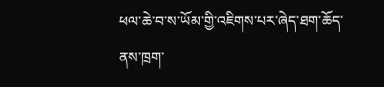ཕལ་ཆེ་བ་ས་ཡོམ་གྱི་འཇིགས་པར་ཞེད་ཐག་ཆོད་ནས་ཁྲག་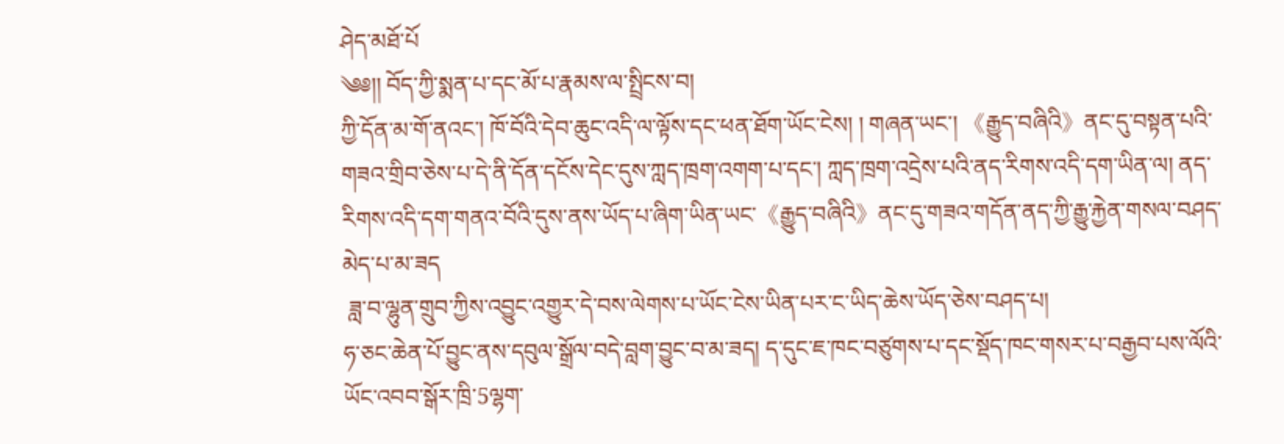ཤེད་མཐོ་པོ
༄༅།། བོད་ཀྱི་སྨན་པ་དང་མོ་པ་རྣམས་ལ་སྤྲིངས་བ།
ཀྱི་དོན་མ་གོ་ནའང་། ཁོ་བོའི་དེབ་ཆུང་འདི་ལ་ལྟོས་དང་ཕན་ཐོག་ཡོང་ངེས། ། གཞན་ཡང་། 《རྒྱུད་བཞིའི》ནང་དུ་བསྟན་པའི་གཟའ་གྲིབ་ཅེས་པ་དེ་ནི་དོན་དངོས་དེང་དུས་ཀླད་ཁྲག་འགག་པ་དང་། ཀླད་ཁྲག་འདྲེས་པའི་ནད་རིགས་འདི་དག་ཡིན་ལ། ནད་རིགས་འདི་དག་གནའ་བོའི་དུས་ནས་ཡོད་པ་ཞིག་ཡིན་ཡང་《རྒྱུད་བཞིའི》ནང་དུ་གཟའ་གདོན་ནད་ཀྱི་རྒྱུ་རྐྱེན་གསལ་བཤད་མེད་པ་མ་ཟད
 ཟླ་བ་ལྷུན་གྲུབ་ཀྱིས་འབྱུང་འགྱུར་དེ་བས་ལེགས་པ་ཡོང་ངེས་ཡིན་པར་ང་ཡིད་ཆེས་ཡོད་ཅེས་བཤད་པ།
ཧ་ཅང་ཆེན་པོ་བྱུང་ནས་དབུལ་སྒྲོལ་བདེ་བླག་བྱུང་བ་མ་ཟད། ད་དུང་ཇ་ཁང་བཙུགས་པ་དང་སྡོད་ཁང་གསར་པ་བརྒྱབ་པས་ལོའི་ཡོང་འབབ་སྒོར་ཁྲི་5ལྷག་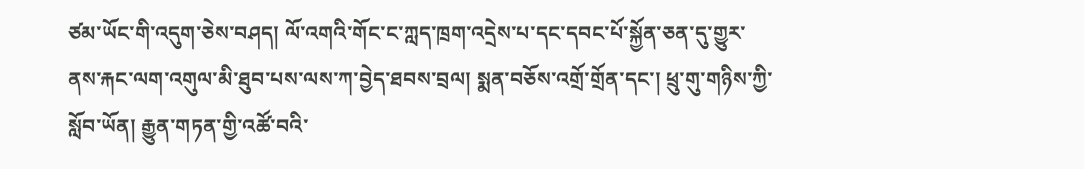ཙམ་ཡོང་གི་འདུག་ཅེས་བཤད། ལོ་འགའི་གོང་ང་ཀླད་ཁྲག་འདྲེས་པ་དང་དབང་པོ་སྐྱོན་ཅན་དུ་གྱུར་ནས་རྐང་ལག་འགུལ་མི་ཐུབ་པས་ལས་ཀ་བྱེད་ཐབས་བྲལ། སྨན་བཅོས་འགྲོ་གྲོན་དང་། ཕྲུ་གུ་གཉིས་ཀྱི་སློབ་ཡོན། རྒྱུན་གཏན་གྱི་འཚོ་བའི་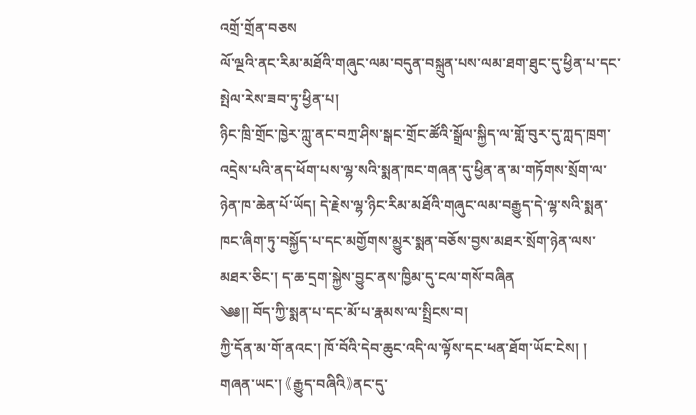འགྲོ་གྲོན་བཅས
ལོ་ལྔའི་ནང་རིམ་མཐོའི་གཞུང་ལམ་བདུན་བསྐྲུན་པས་ལམ་ཐག་ཐུང་དུ་ཕྱིན་པ་དང་སྤེལ་རེས་ཟབ་ཏུ་ཕྱིན་པ།
ཉིང་ཁྲི་གྲོང་ཁྱེར་ཀླུ་ནང་བཀྲ་ཤིས་སྒང་གྲོང་ཚོའི་སྒྲོལ་སྐྱིད་ལ་གློ་བུར་དུ་ཀླད་ཁྲག་འདྲེས་པའི་ནད་ཕོག་པས་ལྷ་སའི་སྨན་ཁང་གཞན་དུ་ཕྱིན་ན་མ་གཏོགས་སྲོག་ལ་ཉེན་ཁ་ཆེན་པོ་ཡོད། དེ་རྗེས་ལྷ་ཉིང་རིམ་མཐོའི་གཞུང་ལམ་བརྒྱུད་དེ་ལྷ་སའི་སྨན་ཁང་ཞིག་ཏུ་བསྐྱོད་པ་དང་མགྱོགས་མྱུར་སྨན་བཅོས་བྱས་མཐར་སྲོག་ཉེན་ལས་མཐར་ཅིང་། ད་ཆ་དྲག་སྐྱེས་བྱུང་ནས་ཁྱིམ་དུ་ངལ་གསོ་བཞིན
༄༅།། བོད་ཀྱི་སྨན་པ་དང་མོ་པ་རྣམས་ལ་སྤྲིངས་བ།
ཀྱི་དོན་མ་གོ་ནའང་། ཁོ་བོའི་དེབ་ཆུང་འདི་ལ་ལྟོས་དང་ཕན་ཐོག་ཡོང་ངེས། ། གཞན་ཡང་། 《རྒྱུད་བཞིའི》ནང་དུ་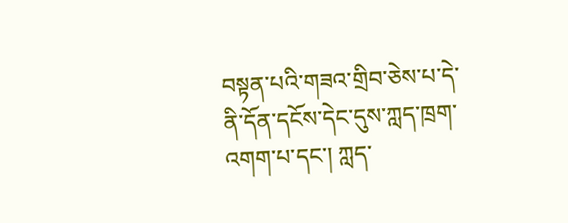བསྟན་པའི་གཟའ་གྲིབ་ཅེས་པ་དེ་ནི་དོན་དངོས་དེང་དུས་ཀླད་ཁྲག་འགག་པ་དང་། ཀླད་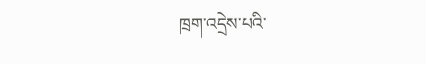ཁྲག་འདྲེས་པའི་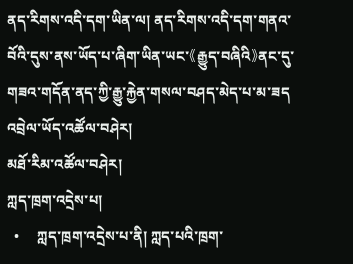ནད་རིགས་འདི་དག་ཡིན་ལ། ནད་རིགས་འདི་དག་གནའ་བོའི་དུས་ནས་ཡོད་པ་ཞིག་ཡིན་ཡང་《རྒྱུད་བཞིའི》ནང་དུ་གཟའ་གདོན་ནད་ཀྱི་རྒྱུ་རྐྱེན་གསལ་བཤད་མེད་པ་མ་ཟད
འབྲེལ་ཡོད་འཚོལ་བཤེར།
མཐོ་རིམ་འཚོལ་བཤེར།
ཀླད་ཁྲག་འདྲེས་པ།
  •     ཀླད་ཁྲག་འདྲེས་པ་ནི། ཀླད་པའི་ཁྲག་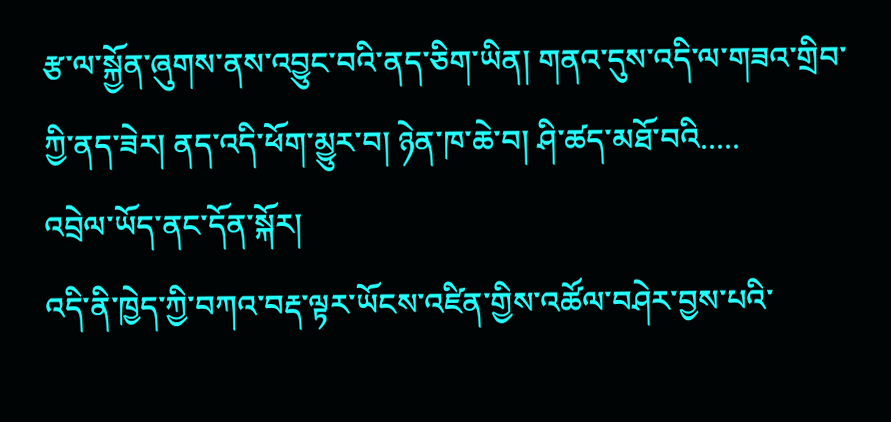རྩ་ལ་སྐྱོན་ཞུགས་ནས་འབྱུང་བའི་ནད་ཅིག་ཡིན། གནའ་དུས་འདི་ལ་གཟའ་གྲིབ་ཀྱི་ནད་ཟེར། ནད་འདི་ཕོག་མྱུར་བ། ཉེན་ཁ་ཆེ་བ། ཤི་ཚད་མཐོ་བའི.....
འབྲེལ་ཡོད་ནང་དོན་སྐོར།
འདི་ནི་ཁྱེད་ཀྱི་བཀའ་བརྡ་ལྟར་ཡོངས་འཛིན་གྱིས་འཚོལ་བཤེར་བྱས་པའི་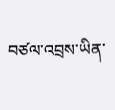བཙལ་འབྲས་ཡིན་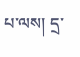པ་ལས། དྲ་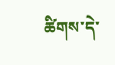ཚིགས་དེ་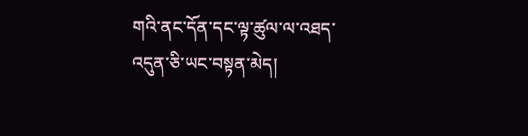གའི་ནང་དོན་དང་ལྟ་ཚུལ་ལ་འཐད་འདུན་ཅི་ཡང་བསྟན་མེད།